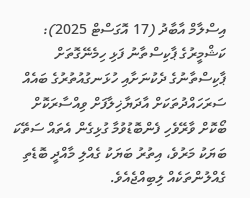އިސްލާމް އާބާދު (17 އޮގަސްޓް 2025): ކަޝްމީރުގެ ޕާކިސްތާނު ފަޅި ހިމެނޭގޮތަށް ޕާކިސްތާނުގެ ދެކުނަށާއި ހުޅަނގުއުތުރުގެ ބައެއް ސަރަހައްދުތަކަށް އާދަޔާޚިލާފަށް ވިއްސާރަކޮށް ބޯކޮށް ވާރޭވެހި ފެންބޮޑުވުމާ ގުޅިގެން އެތައް ސަތޭކަ ބަޔަކު މަރުވެ، އިތުރު ބަޔަކު ގެއްލި މާއްދީ ބޮޑެތި ގެއްލުންތަކެއް ލިބިއްޖެއެވެ.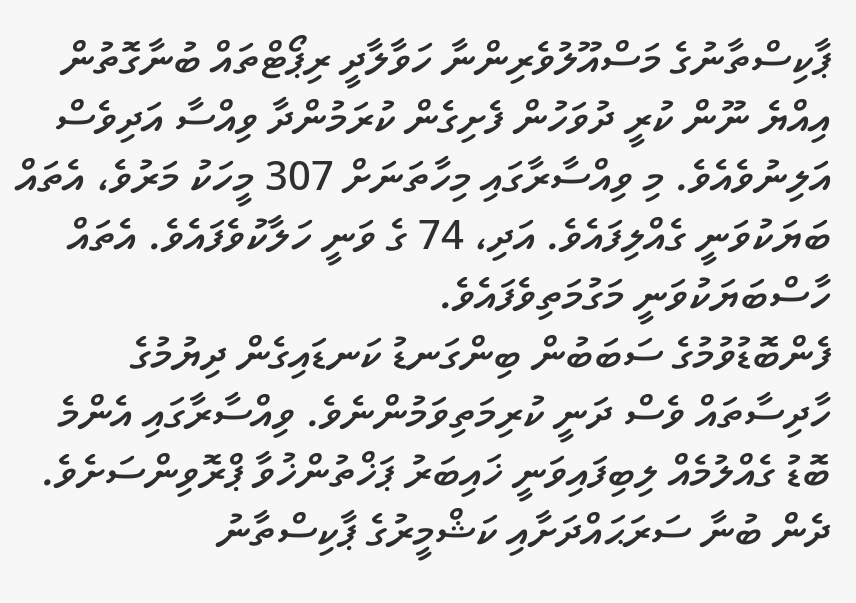ޕާކިސްތާނުގެ މަސްއޫލުވެރިންނާ ހަވާލާދީ ރިޕޯޓްތައް ބުނާގޮތުން އިއްޔެ ނޫން ކުރީ ދުވަހުން ފެށިގެން ކުރަމުންދާ ވިއްސާ އަދިވެސް އަލިނުވެއެވެ. މި ވިއްސާރާގައި މިހާތަނަށް 307 މީހަކު މަރުވެ، އެތައް ބަޔަކުވަނީ ގެއްލިފައެވެ. އަދި، 74 ގެ ވަނީ ހަލާކުވެފައެވެ. އެތައް ހާސްބަޔަކުވަނީ މަގުމަތިވެފައެވެ.
ފެންބޮޑުވުމުގެ ސަބަބުން ބިންގަނޑު ކަނޑައިގެން ދިޔުމުގެ ހާދިސާތައް ވެސް ދަނީ ކުރިމަތިވަމުންނެވެ. ވިއްސާރާގައި އެންމެ ބޮޑު ގެއްލުމެއް ލިބިފައިވަނީ ޚައިބަރު ޕަޚްތުންޚުވާ ޕްރޮވިންސަށެވެ. ދެން ބުނާ ސަރަޙައްދަށާއި ކަޝްމީރުގެ ޕާކިސްތާނު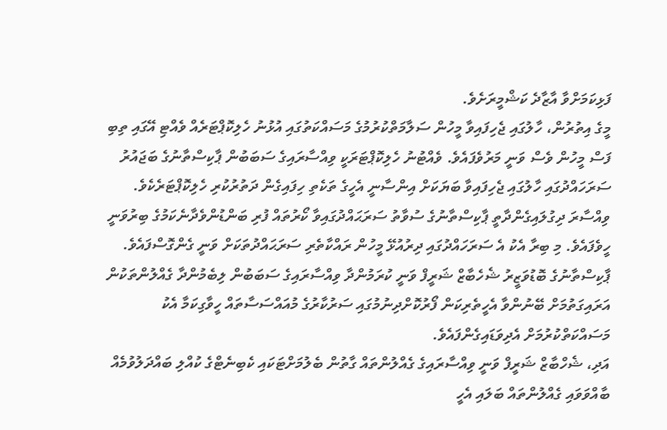ފަޅިކަމަށްވާ އާޒާދެ ކަޝްމީރަށެވެ.
މީގެ އިތުރުން، ހާލުގައި ޖެހިފައިވާ މީހުން ސަލާމަތްކުރުމުގެ މަސައްކަތުގައި އުޅުނު ހެލިކޮޕްޓަރެއް ވެއްޓި އޭގައި ތިބި ފަސް މީހުން ވެސް ވަނީ މަރުވެފައެވެ. ވެއްޓުނު ހެލިކޮޕްޓަރަކީ ވިއްސާރައިގެ ސަބަބުން ޕާކިސްތާނުގެ ބަޖައުރު ސަރަހައްދުގައި ހާލުގައި ޖެހިފައިވާ ބަޔަކަށް އިންސާނީ އެހީގެ ތަކެތި ހިފައިގެން ދަތުރުކުރި ހެލިކޮޕްޓަރެކެވެ.
ވިއްސާރަ ދިގުލައިގެންދާތީ ޕާކިސްތާނުގެ ސުވާތު ސަރަޙައްދުގައިވާ ކޯރުތައް ފުރި ބަންޑުންވެދާނެކަމުގެ ބިރުވަނީ ހީވެފައެވެ. މި ބިރާ އެކު އެ ސަރަހައްދުގައި ދިރުއުޅޭ މީހުން ރައްކާތެރި ސަރަޙައްދުތަކަށް ވަނީ ގެންގޮސްފައެވެ.
ޕާކިސްތާނުގެ ބޮޑުވަޒީރު ޝެހެބާޒް ޝަރީފް ވަނީ ކުރަމުންދާ ވިއްސާރައިގެ ސަބަބުން ލިބެމުންދާ ގެއްލުންތަކުން އަރައިގަތުމަށް ބޭނުންވާ އެހީތެރިކަން ފޯރުކޮށްދިނުމުގައި ސަރުކާރުގެ މުއައްސަސާތައް ހީވާގިކަމާ އެކު މަސައްކަތްކުރުމަށް އެދިވަޑައިގެންފައެވެ.
އަދި، ޝެހްބާޒް ޝަރީފް ވަނީ ވިއްސާރައިގެ ގެއްލުންތައް ގާތުން ބެލުމަށްޓަކައި ކެބިނެޓްގެ ކުއްލި ބައްދަލުވުމެއް ބާއްވަވައި ގެއްލުންތައް ބަލައި އެހީ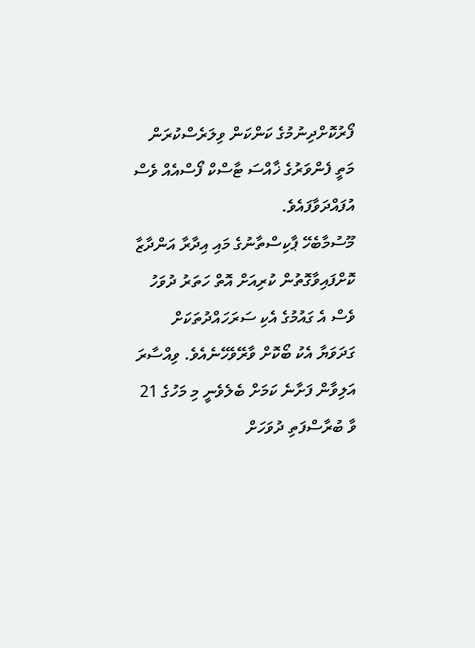ފޯރުކޮށްދިނުމުގެ ކަންކަން ވިލަރެސްކުރަން މަތީ ފެންވަރުގެ ޚާއްސަ ޓާސްކް ފޯސްއެއް ވެސް އުފައްދަވާފައެވެ.
މޫސުމާބެހޭ ޕާކިސްތާނުގެ މައި އިދާރާ އަންދާޒާ ކޮށްފައިވާގޮތުން ކުރިއަށް އޮތް ހަތަރު ދުވަހު ވެސް އެ ގައުމުގެ އެކި ސަރަހައްދުތަކަށް ގަދަވަޔާ އެކު ބޯކޮށް ވާރޭވެހޭނެއެވެ. ވިއްސާރަ އަލިވާން ފަށާނެ ކަމަށް ބެލެވެނީ މި މަހުގެ 21 ވާ ބުރާސްފަތި ދުވަހަށް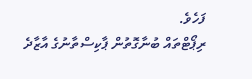ފަހެވެ.
ރިޕޯޓްތައް ބުނާގޮތުން ޕާކިސްތާނުގެ އާޒާދެ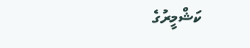ކަޝްމީރުގެ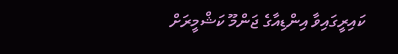ކައިރީގައިވާ އިންޑިއާގެ ޖަންމޫ ކަޝްމީރަށް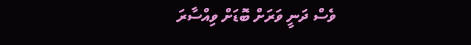ވެސް ދަނީ ވަރަށް ބޮޑަށް ވިއްސާރަ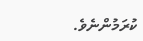ކުރަމުންނެވެ.